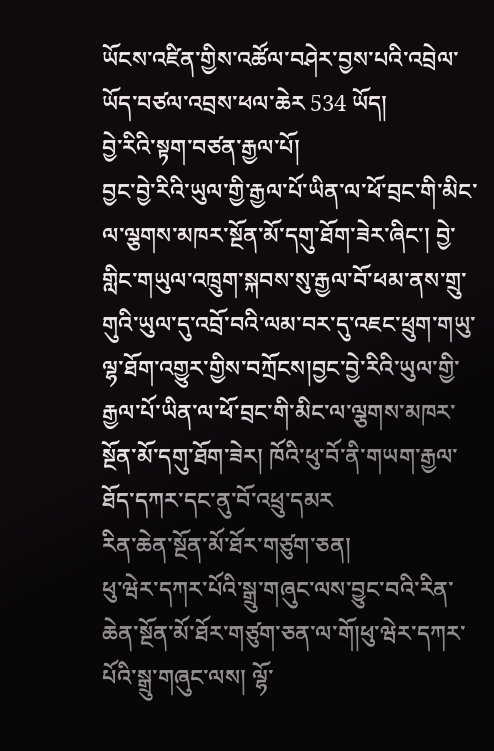ཡོངས་འཛིན་གྱིས་འཚོལ་བཤེར་བྱས་པའི་འབྲེལ་ཡོད་བཙལ་འབྲས་ཕལ་ཆེར 534 ཡོད།
བྱེ་རིའི་སྟག་བཙན་རྒྱལ་པོ།
བྱང་བྱེ་རིའི་ཡུལ་གྱི་རྒྱལ་པོ་ཡིན་ལ་ཕོ་བྲང་གི་མིང་ལ་ལྕགས་མཁར་སྔོན་མོ་དགུ་ཐོག་ཟེར་ཞིང་། བྱེ་གླིང་གཡུལ་འཁྲུག་སྐབས་སུ་རྒྱལ་བོ་ཕམ་ནས་གྲུ་གུའི་ཡུལ་དུ་འབྲོ་བའི་ལམ་བར་དུ་འཇང་ཕྲུག་གཡུ་ལྷ་ཐོག་འགྱུར་གྱིས་བཀྲོངས།བྱང་བྱེ་རིའི་ཡུལ་གྱི་རྒྱལ་པོ་ཡིན་ལ་ཕོ་བྲང་གི་མིང་ལ་ལྕགས་མཁར་སྔོན་མོ་དགུ་ཐོག་ཟེར། ཁོའི་ཕུ་བོ་ནི་གཡག་རྒྱལ་ཐོད་དཀར་དང་ནུ་བོ་འཕྲུ་དམར
རིན་ཆེན་སྔོན་མོ་ཐོར་གཙུག་ཅན།
ཕུ་ཝེར་དཀར་པོའི་སྒྲུ་གཞུང་ལས་བྱུང་བའི་རིན་ཆེན་སྔོན་མོ་ཐོར་གཙུག་ཅན་ལ་གོ།ཕུ་ཝེར་དཀར་པོའི་སྒྲུ་གཞུང་ལས། ལྷོ་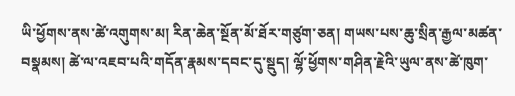ཡི་ཕྱོགས་ནས་ཚེ་འགུགས་མ། རིན་ཆེན་སྔོན་མོ་ཐོར་གཙུག་ཅན། གཡས་པས་ཆུ་སྲིན་རྒྱལ་མཚན་བསྣམས། ཚེ་ལ་འཇབ་པའི་གདོན་རྣམས་དབང་དུ་སྡུད། ལྷོ་ཕྱོགས་གཤིན་རྗེའི་ཡུལ་ནས་ཚེ་ཁུག་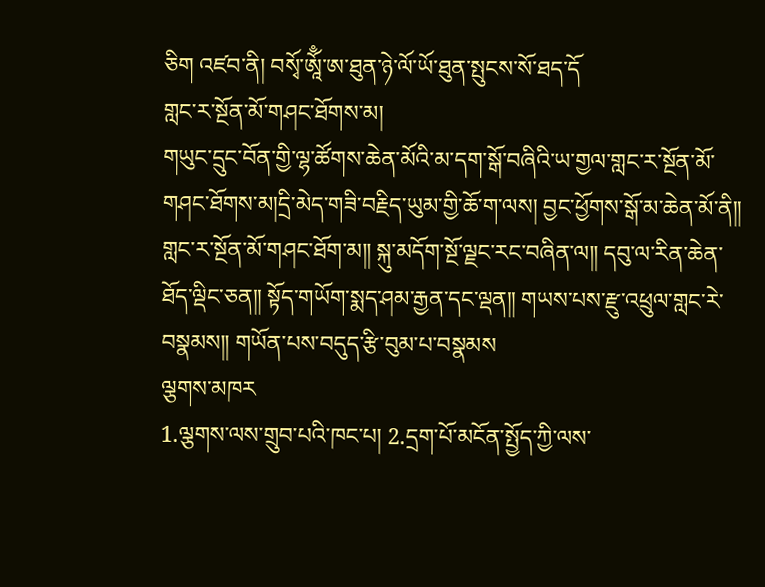ཅིག འཛབ་ནི། བསྭོ་ཨཱོྃ་ཨ་ཐུན་ཉེ་ལོ་ཡོ་ཐུན་སྤུངས་སོ་ཐད་དོ
གླང་ར་སྔོན་མོ་གཤང་ཐོགས་མ།
གཡུང་དྲུང་བོན་གྱི་ལྷ་ཚོགས་ཆེན་མོའི་མ་དག་སྒོ་བཞིའི་ཡ་གྱལ་གླང་ར་སྔོན་མོ་གཤང་ཐོགས་མ།དྲི་མེད་གཟི་བརྗིད་ཡུམ་གྱི་ཆོ་ག་ལས། བྱང་ཕྱོགས་སྒོ་མ་ཆེན་མོ་ནི༎ གླང་ར་སྔོན་མོ་གཤང་ཐོག་མ༎ སྐུ་མདོག་སྔོ་ལྗང་རང་བཞིན་ལ༎ དབུ་ལ་རིན་ཆེན་ཐོད་ལྡིང་ཅན༎ སྟོད་གཡོག་སྨད་ཤམ་རྒྱན་དང་ལྡན༎ གཡས་པས་རྫུ་འཕྲུལ་གླང་རེ་བསྣམས༎ གཡོན་པས་བདུད་རྩི་བུམ་པ་བསྣམས
ལྕགས་མཁར
1.ལྕགས་ལས་གྲུབ་པའི་ཁང་པ། 2.དྲག་པོ་མངོན་སྤྱོད་ཀྱི་ལས་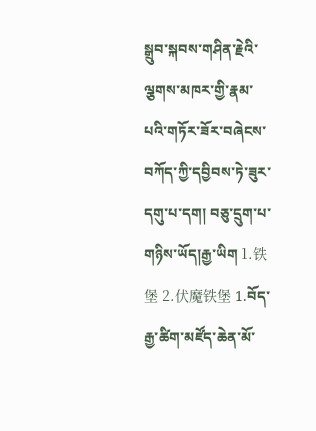སྒྲུབ་སྐབས་གཤིན་རྗེའི་ལྕགས་མཁར་གྱི་རྣམ་པའི་གཏོར་ཟོར་བཞེངས་བཀོད་ཀྱི་དབྱིབས་ཏེ་ཟུར་དགུ་པ་དག། བཅུ་དྲུག་པ་གཉིས་ཡོད།རྒྱ་ཡིག 1.铁堡 2.伏魔铁堡 1.བོད་རྒྱ་ཚིག་མཛོད་ཆེན་མོ་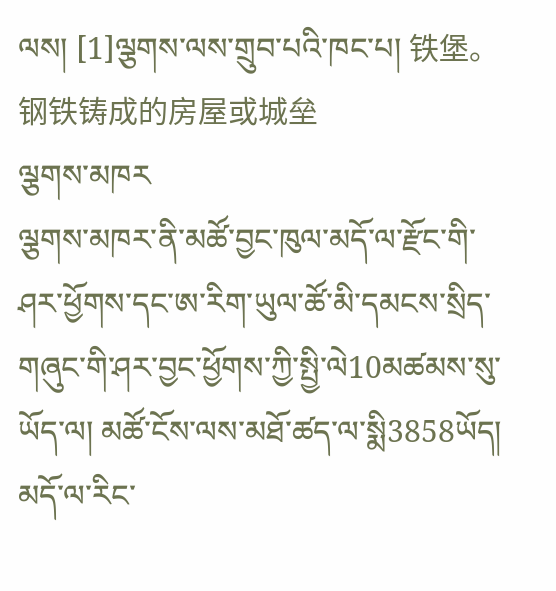ལས། [1]ལྕགས་ལས་གྲུབ་པའི་ཁང་པ། 铁堡。钢铁铸成的房屋或城垒
ལྕགས་མཁར
ལྕགས་མཁར་ནི་མཚོ་བྱང་ཁུལ་མདོ་ལ་རྫོང་གི་ཤར་ཕྱོགས་དང་ཨ་རིག་ཡུལ་ཚོ་མི་དམངས་སྲིད་གཞུང་གི་ཤར་བྱང་ཕྱོགས་ཀྱི་སྤྱི་ལེ10མཚམས་སུ་ཡོད་ལ། མཚོ་ངོས་ལས་མཐོ་ཚད་ལ་སྨི3858ཡོད། མདོ་ལ་རིང་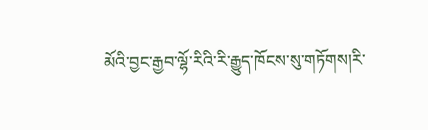མོའི་བྱང་རྒྱབ་ལྷོ་རིའི་རི་རྒྱུད་ཁོངས་སུ་གཏོགས།རི་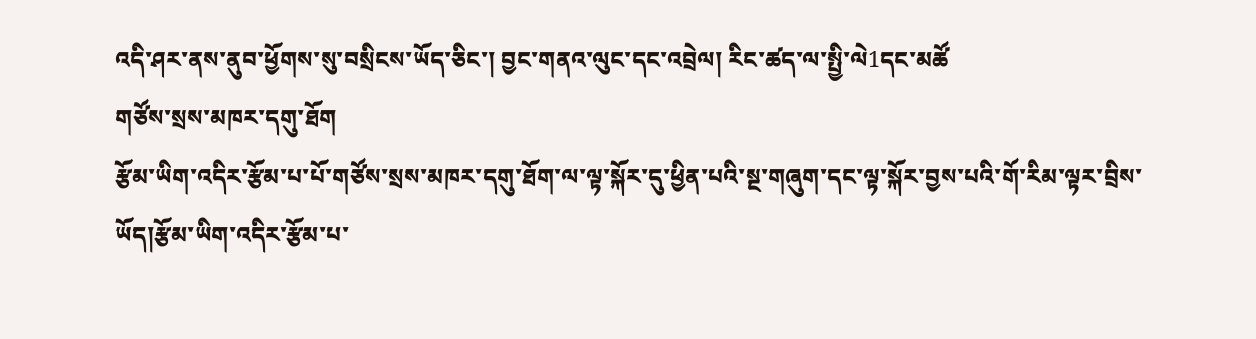འདི་ཤར་ནས་ནུབ་ཕྱོགས་སུ་བསྲིངས་ཡོད་ཅིང་། བྱང་གནའ་ལུང་དང་འབྲེལ། རིང་ཚད་ལ་སྤྱི་ལེ1དང་མཚོ
གཙོས་སྲས་མཁར་དགུ་ཐོག
རྩོམ་ཡིག་འདིར་རྩོམ་པ་པོ་གཙོས་སྲས་མཁར་དགུ་ཐོག་ལ་ལྟ་སྐོར་དུ་ཕྱིན་པའི་སྔ་གཞུག་དང་ལྟ་སྐོར་བྱས་པའི་གོ་རིམ་ལྟར་བྲིས་ཡོད།རྩོམ་ཡིག་འདིར་རྩོམ་པ་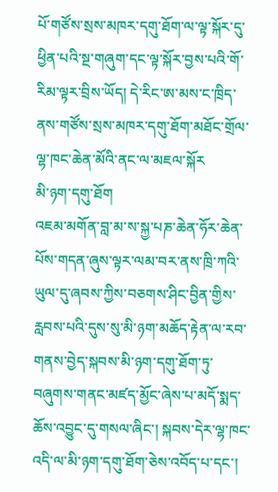པོ་གཙོས་སྲས་མཁར་དགུ་ཐོག་ལ་ལྟ་སྐོར་དུ་ཕྱིན་པའི་སྔ་གཞུག་དང་ལྟ་སྐོར་བྱས་པའི་གོ་རིམ་ལྟར་བྲིས་ཡོད། དེ་རིང་ཨ་མས་ང་ཁྲིད་ནས་གཙོས་སྲས་མཁར་དགུ་ཐོག་མཐོང་གྲོལ་ལྷ་ཁང་ཆེན་མོའི་ནང་ལ་མཇལ་སྐོར
མི་ཉག་དགུ་ཐོག
འཇམ་མགོན་བླ་མ་ས་སྐྱ་པཎ་ཆེན་ཧོར་ཆེན་པོས་གདན་ཞུས་ལྟར་ལམ་བར་ནས་ཁྲི་ཀའི་ཡུལ་དུ་ཞབས་ཀྱིས་བཅགས་ཤིང་བྱིན་གྱིས་རླབས་པའི་དུས་སུ་མི་ཉག་མཆོད་རྟེན་ལ་རབ་གནས་བྱེད་སྐབས་མི་ཉག་དགུ་ཐོག་ཏུ་བཞུགས་གནང་མཛད་མྱོང་ཞེས་པ་མདོ་སྨད་ཆོས་འབྱུང་དུ་གསལ་ཞིང་། སྐབས་དེར་ལྷ་ཁང་འདི་ལ་མི་ཉག་དགུ་ཐོག་ཅེས་འབོད་པ་དང་།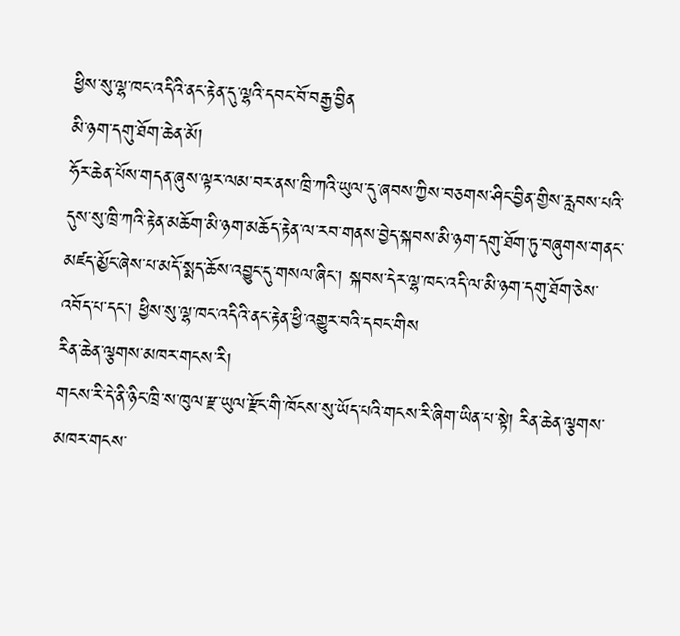ཕྱིས་སུ་ལྷ་ཁང་འདིའི་ནང་རྟེན་དུ་ལྷའི་དབང་བོ་བརྒྱ་བྱིན
མི་ཉག་དགུ་ཐོག་ཆེན་མོ།
ཧོར་ཆེན་པོས་གདན་ཞུས་ལྟར་ལམ་བར་ནས་ཁྲི་ཀའི་ཡུལ་དུ་ཞབས་ཀྱིས་བཅགས་ཤིང་བྱིན་གྱིས་རླབས་པའི་དུས་སུ་ཁྲི་ཀའི་རྟེན་མཆོག་མི་ཉག་མཆོད་རྟེན་ལ་རབ་གནས་བྱེད་སྐབས་མི་ཉག་དགུ་ཐོག་ཏུ་བཞུགས་གནང་མཛད་མྱོང་ཞེས་པ་མདོ་སྨད་ཆོས་འབྱུང་དུ་གསལ་ཞིང་། སྐབས་དེར་ལྷ་ཁང་འདི་ལ་མི་ཉག་དགུ་ཐོག་ཅེས་འབོད་པ་དང་། ཕྱིས་སུ་ལྷ་ཁང་འདིའི་ནང་རྟེན་ཕྱི་འགྱུར་བའི་དབང་གིས
རིན་ཆེན་ལྕགས་མཁར་གངས་རི།
གངས་རི་དེ་ནི་ཉིང་ཁྲི་ས་ཁུལ་རྫ་ཡུལ་རྫོང་གི་ཁོངས་སུ་ཡོད་པའི་གངས་རི་ཞིག་ཡིན་པ་སྟེ། རིན་ཆེན་ལྕགས་མཁར་གངས་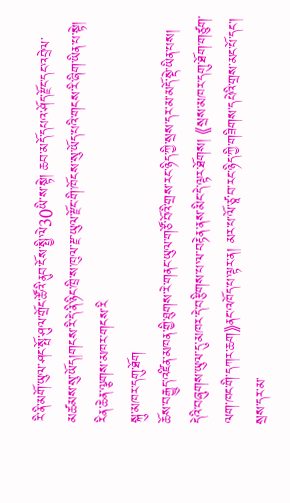རི་ནི་མགོ་ཡུལ་ཤང་སྤོ་ཤུལ་གྲོང་ཚོའི་ནུབ་ངོས་སྤྱི་ལེ30ཡི་ས་སྟེ། ཆབ་མདོ་དཔའ་ཤོད་རྫོང་དང་འབྲེལ་མཚམས་སུ་ཡོད།གངས་རི་དེ་ནི་ཉིང་ཁྲི་ས་ཁུལ་རྫ་ཡུལ་རྫོང་གི་ཁོངས་སུ་ཡོད་པའི་གངས་རི་ཞིག་ཡིན་པ་སྟེ། རིན་ཆེན་ལྕགས་མཁར་གངས་རི
སྐུ་མཁར་དགུ་ཐོག
ཆོས་བརྒྱུད་འཛིན་མཁན་གྱི་ཐུགས་རེ་གནང་ཡུལ་གཙོ་བོའི་གྲས་རང་ཉིད་ཀྱི་སྲས་དར་མ་མདོ་སྡེ་ཡིན་པས། དེའི་བཞུགས་ཡུལ་དུ་མཁར་དེ་བརྩིགས་པ་ལ་བརྟེན་ནས་མིང་དེ་ལྟར་ཐོགས། 《སྲས་མཁར་དགུ་ཐོག་གཙུག་ལག་ཁང་གི་དཀར་ཆག》ནང་འཁོད་པ་ལྟར་ན། མར་པ་ལོ་ཙཱ་བ་རང་ཉིད་ཀྱི་གཟིགས་དཔེའི་གྲས་མང་པོ་དང་། སྲས་དར་མ་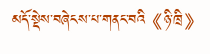མདོ་སྡེས་བཞེངས་པ་གནང་བའི《ཉི་ཁྲི》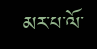མར་པ་ལོ་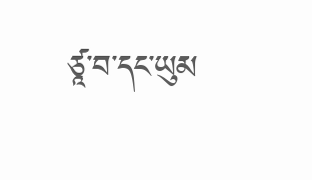ཙཱ་བ་དང་ཡུམ